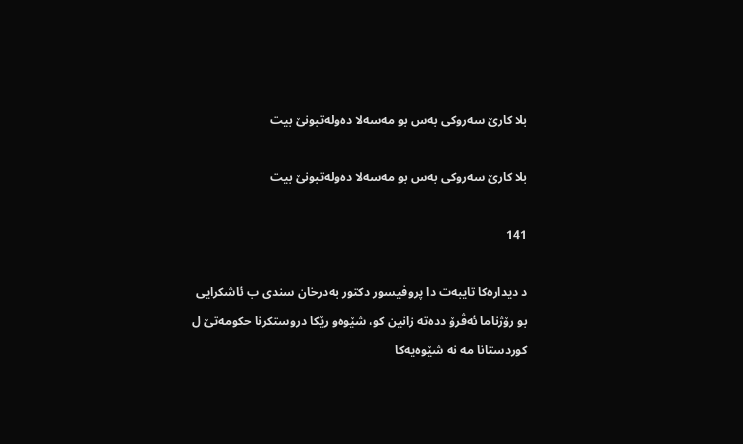بلا كارێ سه‌روكی به‌س بو مه‌سه‌لا ده‌وله‌تبونێ بیت

بلا كارێ سه‌روكی به‌س بو مه‌سه‌لا ده‌وله‌تبونێ بیت

141

د دیداره‌كا تایبه‌ت دا پروفیسور دكتور به‌درخان سندی ب ئاشكرایی بو رۆژناما ئه‌ڤرۆ دده‌ته‌ زانین كو، شێوه‌و رێكا دروستكرنا حكومه‌تێ ل كوردستانا مه‌ نه‌ شێوه‌یه‌كا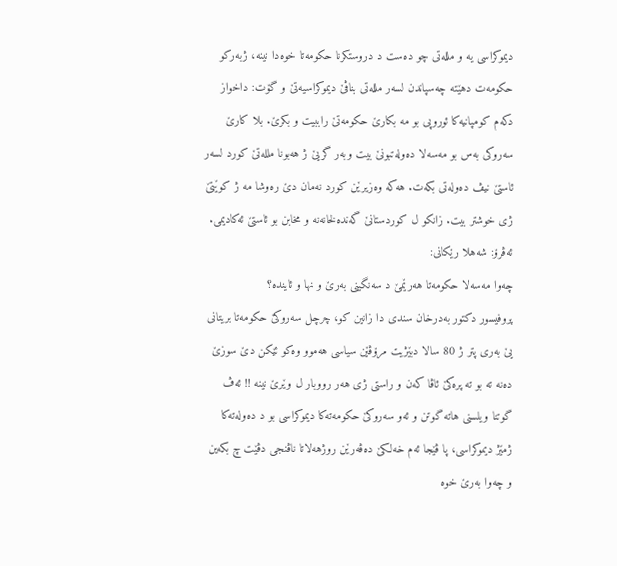دیموكراسی یه‌ و ملله‌تی چو ده‌ست د دروستكرنا حكومه‌تا خوه‌دا نینه‌، ژبه‌ركو حكومه‌ت دهێته‌ چه‌سپاندن لسه‌ر ملله‌تی بناڤێ دیموكراسیه‌تێ و گۆت: داخواز دكه‌م كومپانیه‌كا ئوروپی بو مه‌ بكارێ حكومه‌تێ راببیت و بكرێ. بلا كارێ سه‌روكی به‌س بو مه‌سه‌لا ده‌وله‌تبونێ بیت وبه‌ر گریێ ژ هه‌بونا ملله‌تێ كورد لسه‌ر ئاستێ نیڤ ده‌وله‌تی بكه‌ت. هه‌كه‌ وه‌زیرێن كورد نه‌مان دێ ره‌وشا مه‌ ژ كوێتێ ژی خوشتر بیت. زانكو ل كوردستانێ گه‌نده‌لخانه‌نه‌ و مخابن بو ئاستێ ئه‌كادیمی.
ئه‌ڤرۆ: شه‌هلا رێكانی:
چه‌وا مه‌سه‌لا حكومه‌تا هه‌رێمێ د سه‌نگینی به‌رێ و نها و ئاینده‌؟
پروفیسور دكتور به‌درخان سندی دا زانین كو، چرچل سه‌روكێ حكومه‌تا بریتانی یێ به‌ری پتر ژ 80 سالا دبێژیت مرۆڤێن سیاسی هه‌موو وه‌كو ئێكن دێ سوزێ ده‌نه‌ ته‌ بو ته‌ پره‌كێ ئاڤا كه‌ن و راستی ژی هه‌ر رووبار ل وێرێ نینه‌ !! ئه‌ڤ گوتنا ویلسنی هاته‌ گوتن و ئه‌و سه‌روكێ حكومه‌ته‌كا دیموكراسی بو د ده‌وله‌ته‌كا ژمێژ دیموكراسی، پا ڤێجا ئه‌م خه‌لكێ ده‌ڤه‌رێن روژهه‌لاتا ناڤنجی دڤێت چ بكه‌ین و چه‌وا به‌رێ خوه‌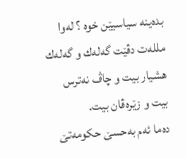بده‌ینه‌ سیاسیێن خوه‌ ؟ له‌وا ملله‌ت دڤێت گه‌له‌ك و گه‌له‌ك هشیار بیت و چاڤ نه‌ترس بیت و زێره‌ڤان بیت.
ده‌ما ئه‌م به‌حسێ حكومه‌تێ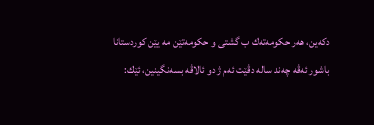دكه‌ین، هه‌ر حكومه‌ته‌ك ب گشتی و حكومه‌تێن مه‌ یێن كوردستانا باشور ئه‌ڤه‌ چه‌ند ساله‌ دڤێت ئه‌م ژ دو ئالاڤه‌ بسه‌نگینین، ئێك: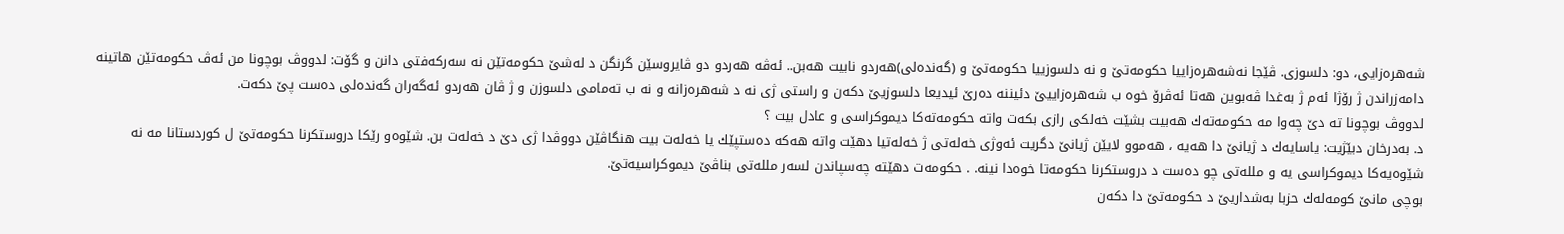شه‌هره‌زایی، دو: دلسوزی. ڤێجا نه‌شه‌هره‌زاییا حكومه‌تێ و نه‌ دلسوزییا حكومه‌تێ و (گه‌نده‌لی)هه‌ردو نابیت هه‌بن.. ئه‌ڤه‌ هه‌ردو دو ڤایروسێن گرنگن د له‌شێ حكومه‌تێن نه‌ سه‌ركه‌فتی دانن و گۆت: لدووڤ بوچونا من ئه‌ڤ حكومه‌تێن هاتینه‌ دامه‌زراندن ژ رۆژا ئه‌م ژ به‌غدا ڤه‌بوین هه‌تا ئه‌ڤرۆ خوه‌ ب شه‌هره‌زاییێ دئیننه‌ ده‌رێ ئیدیعا دلسوزیێ دكه‌ن و راستی ژی نه‌ د شه‌هره‌زانه‌ و نه‌ ب ته‌مامی دلسوزن و ژ ڤان هه‌ردو ئه‌گه‌ران گه‌نده‌لی ده‌ست پێ دكه‌ت.
لدووڤ بوچونا ته‌ دێ چه‌وا مه‌ حكومه‌ته‌ك هه‌بیت بشێت خه‌لكی رازی بكه‌ت واته‌ حكومه‌ته‌كا دیموكراسی و عادل بیت ؟
د. به‌درخان دبێژیت: یاسایه‌ك د ژیانێ دا هه‌یه‌ ، هه‌موو لایێن ژیانێ دگریت ئه‌وژی خه‌له‌تی ژ خه‌له‌تیا دهێت واته‌ هه‌كه‌ ده‌ستپێك یا خه‌له‌ت بیت هنگاڤێن دووڤدا ژی دێ د خه‌له‌ت بن. شێوه‌و رێكا دروستكرنا حكومه‌تێ ل كوردستانا مه‌ نه‌ شێوه‌یه‌كا دیموكراسی یه‌ و ملله‌تی چو ده‌ست د دروستكرنا حكومه‌تا خوه‌دا نینه‌. . حكومه‌ت دهێته‌ چه‌سپاندن لسه‌ر ملله‌تی بناڤێ دیموكراسیه‌تێ.
بوچی مانێ كومه‌له‌ك حزبا به‌شداریێ د حكومه‌تێ دا دكه‌ن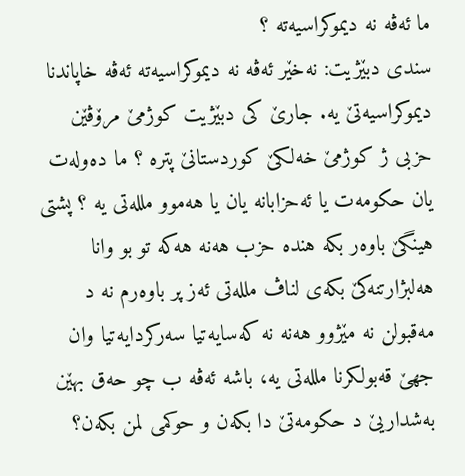ما ئه‌ڤه‌ نه‌ دیموكراسیه‌ته‌ ؟
سندی دبێژیت: نه‌خێر ئه‌ڤه‌ نه‌ دیموكراسیه‌ته‌ ئه‌ڤه‌ خاپاندنا دیموكراسیه‌تێ یه‌. جارێ كی دبێژیت كوژمێ مرۆڤێن حزبی ژ كوژمێ خه‌لكێ كوردستانێ پتره‌ ؟ ما ده‌وله‌ت یان حكومه‌ت یا ئه‌حزابانه‌ یان یا هه‌موو ملله‌تی یه‌ ؟ پشتی هینگێ باوه‌ر بكه‌ هنده‌ حزب هه‌نه‌ هه‌كه‌ تو بو وانا هه‌لبژارتنه‌كێ بكه‌ی لناڤ ملله‌تی ئه‌ز پر باوه‌رم نه‌ د مه‌قبولن نه‌ مێژوو هه‌نه‌ نه‌ كه‌سایه‌تیا سه‌ركردایه‌تیا وان جهێ قه‌بولكرنا ملله‌تی یه‌، باشه‌ ئه‌ڤه‌ ب چو حه‌ق بهێن به‌شداریێ د حكومه‌تێ دا بكه‌ن و حوكمی لمن بكه‌ن؟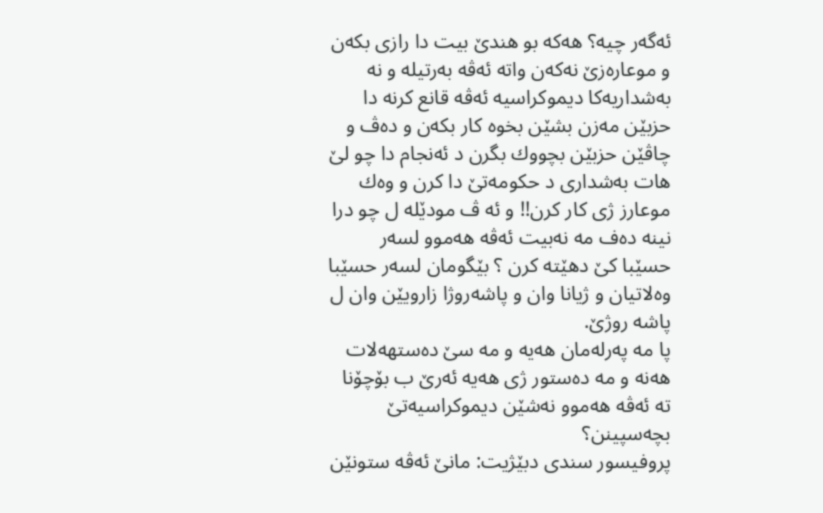ئه‌گه‌ر چیه‌؟ هه‌كه‌ بو هندێ بیت دا رازی بكه‌ن و موعاره‌زێ نه‌كه‌ن واته‌ ئه‌ڤه‌ به‌رتیله‌ و نه‌ به‌شداریه‌كا دیموكراسیه‌ ئه‌ڤه‌ قانع كرنه‌ دا حزبێن مه‌زن بشێن بخوه‌ كار بكه‌ن و ده‌ڤ و چاڤێن حزبێن بچووك بگرن د ئه‌نجام دا چو لێ هات به‌شداری د حكومه‌تێ دا كرن و وه‌ك موعارز ژی كار كرن!! و ئه‌ ڤ مودێله‌ ل چو درا نینه‌ ده‌ف مه‌ نه‌بیت ئه‌ڤه‌ هه‌موو لسه‌ر حسێبا كێ دهێته‌ كرن ؟ بێگومان لسه‌ر حسێبا وه‌لاتیان و ژیانا وان و پاشه‌روژا زارویێن وان ل پاشه‌ روژێ.
پا مه‌ په‌رله‌مان هه‌یه‌ و مه‌ سێ ده‌ستهه‌لات هه‌نه‌ و مه‌ ده‌ستور ژی هه‌یه‌ ئه‌رێ ب بۆچۆنا ته‌ ئه‌ڤه‌ هه‌موو نه‌شێن دیموكراسیه‌تێ بچه‌سپینن؟
پروفیسور سندی دبێژیت: مانێ ئه‌ڤه‌ ستونێن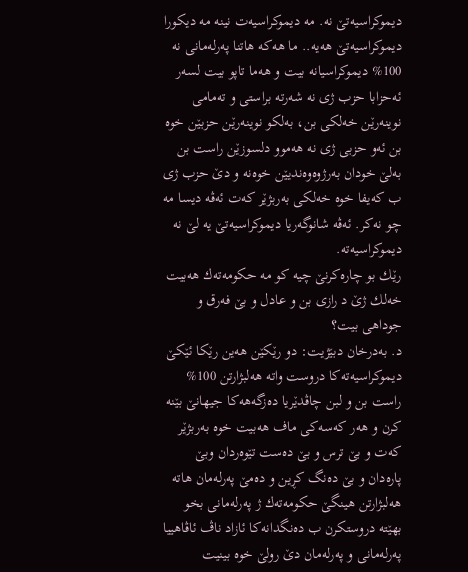دیموكراسیه‌تێ نه‌. مه‌ دیموكراسیه‌ت نینه‌ مه‌ دیكورا دیموكراسیه‌تێ هه‌یه‌.. ما هه‌كه‌ هاتنا په‌رله‌مانی نه‌ 100% دیموكراسیانه‌ بیت و هه‌ما تاپو بیت لسه‌ر ئه‌حزابا حزب ژی نه‌ شه‌رته‌ براستی و ته‌مامی نوینه‌رێن خه‌لكی بن، به‌لكو نوینه‌رێن حزبێن خوه‌ بن ئه‌و حزبی ژی نه‌ هه‌موو دلسوزێن راست بن به‌لێ خودان به‌رژوه‌وه‌ندیێن خوه‌نه‌ و دێ حزب ژی ب كه‌یفا خوه‌ خه‌لكی به‌ربژێر كه‌ت ئه‌ڤه‌ دیسا مه‌ چو نه‌كر. ئه‌ڤه‌ شانوگه‌ریا دیموكراسیه‌تێ یه‌ لێ نه‌ دیموكراسیه‌ته‌.
رێك بو چاره‌كرنێ چیه‌ كو مه‌ حكومه‌ته‌ك هه‌بیت خه‌لك ژێ د رازی بن و عادل و بێ فه‌رق و جوداهی بیت؟
د. به‌درخان دبێژیت: دو رێكێن هه‌ین رێكا ئێكێ دیموكراسیه‌ته‌كا دروست واته‌ هه‌لبژارتن 100% راست بن و لبن چاڤدێریا ده‌زگه‌هه‌كا جیهانێ بێنه‌ كرن و هه‌ر كه‌سه‌كی ماف هه‌بیت خوه‌ به‌ربژێر كه‌ت و بێ ترس و بێ ده‌ست تێوه‌ردان وبێ پاره‌دان و بێ ده‌نگ كڕین و ده‌مێ په‌رله‌مان هاته‌ هه‌لبژارتن هینگێ حكومه‌ته‌ك ژ په‌رله‌مانی بخو بهێته‌ دروستكرن ب ده‌نگدانه‌كا ئازاد ناڤ ئاڤاهییا په‌رله‌مانی و په‌رله‌مان دێ رولێ خوه‌ بینیت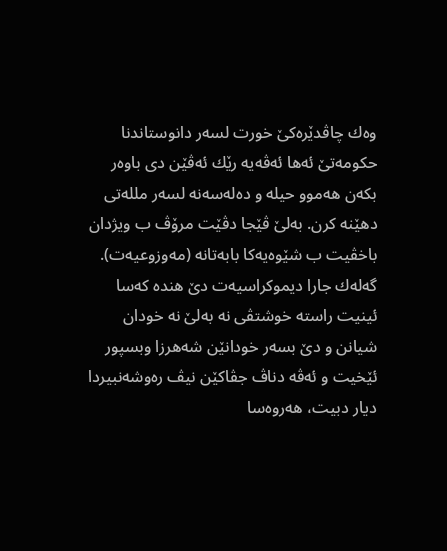وه‌ك چاڤدێره‌كێ خورت لسه‌ر دانوستاندنا حكومه‌تێ ئه‌ها ئه‌ڤه‌یه‌ رێك ئه‌ڤێن دی باوه‌ر بكه‌ن هه‌موو حیله‌ و ده‌له‌سه‌نه‌ لسه‌ر ملله‌تی دهێنه‌ كرن. به‌لێ ڤێجا دڤێت مرۆڤ ب ویژدان باخڤیت ب شێوه‌یه‌كا بابه‌تانه‌ (مه‌وزوعیه‌ت). گه‌له‌ك جارا دیموكراسیه‌ت دێ هنده‌ كه‌سا ئینیت راسته‌ خوشتڤی نه‌ به‌لێ نه‌ خودان شیانن و دێ بسه‌ر خودانێن شه‌هرزا وبسپور ئێخیت و ئه‌ڤه‌ دناڤ جڤاكێن نیڤ ره‌وشه‌نبیردا دیار دبیت، هه‌روه‌سا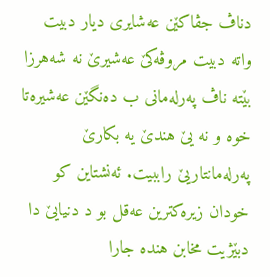دناڤ جڤاكێن عه‌شایری دیار دبیت واته‌ دبیت مروڤه‌كێ عه‌شیرێ نه‌ شه‌هرزا بێته‌ ناڤ په‌رله‌مانی ب ده‌نگێن عه‌شیره‌تا خوه‌ و نه‌ یێ هندێ یه‌ بكارێ په‌رله‌مانتاریێ راببیت. ئه‌نشتاین كو خودان زیره‌كترین عه‌قل بو د دنیایێ دا دبێژیت مخابن هنده‌ جارا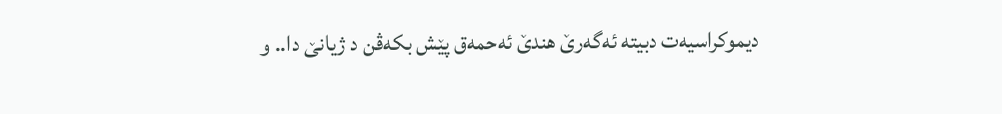دیموكراسیه‌ت دبیته‌ ئه‌گه‌رێ هندێ ئه‌حمه‌ق پێش بكه‌ڤن د ژیانێ دا.. و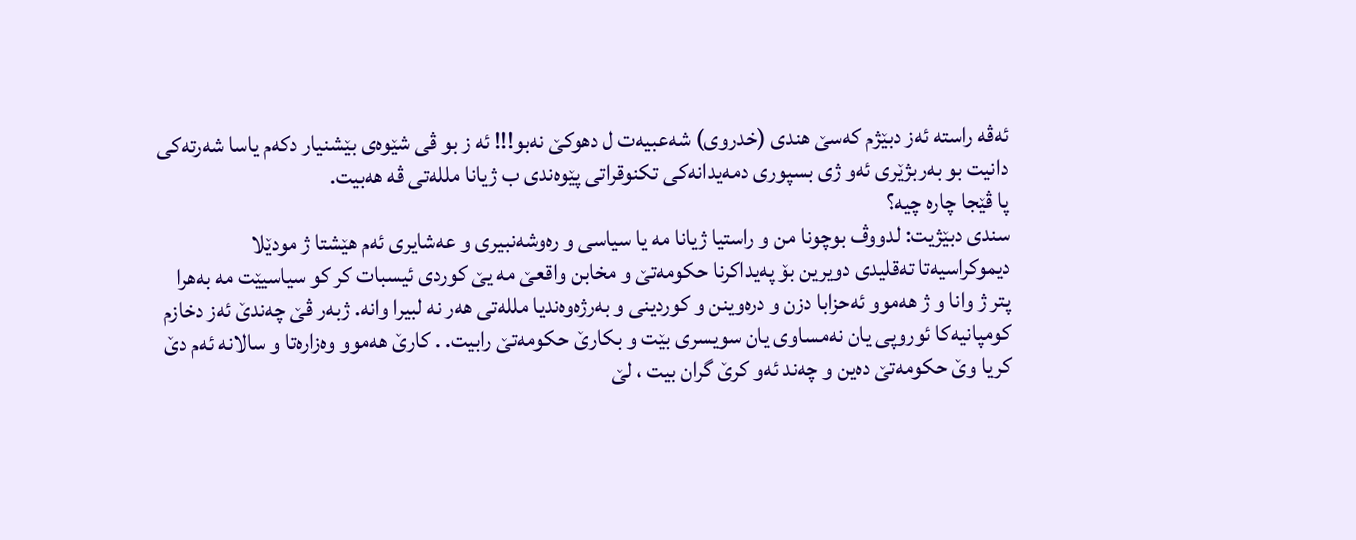ئه‌ڤه‌ راسته‌ ئه‌ز دبێژم كه‌سێ هندی (خدروی) شه‌عبیه‌ت ل دهوكێ نه‌بو!!! ئه‌ ز بو ڤی شێوه‌ی بێشنیار دكه‌م یاسا شه‌رته‌كی دانیت بو به‌ربژێری ئه‌و ژی بسپوری دمه‌یدانه‌كی تكنوقراتی پێوه‌ندی ب ژیانا ملله‌تی ڤه‌ هه‌بیت.
پا ڤێجا چاره‌ چیه‌؟
سندی دبێژیت: لدووڤ بوچونا من و راستیا ژیانا مه‌ یا سیاسی و ره‌وشه‌نبیری و عه‌شایری ئه‌م هێشتا ژ مودێلا دیموكراسیه‌تا ته‌قلیدی دویرین بۆ په‌یداكرنا حكومه‌تێ و مخابن واقعێ مه‌ یێ كوردی ئیسبات كر كو سیاسیێت مه‌ به‌هرا پتر ژ وانا و ژ هه‌موو ئه‌حزابا دزن و دره‌وینن و كوردینی و به‌رژه‌وه‌ندیا ملله‌تی هه‌ر نه‌ لبیرا وانه‌. ژبه‌ر ڤێ چه‌ندێ ئه‌ز دخازم كومپانیه‌كا ئوروپی یان نه‌مساوی یان سویسری بێت و بكارێ حكومه‌تێ رابیت. . كارێ هه‌موو وه‌زاره‌تا و سالانه‌ ئه‌م دێ كریا وێ حكومه‌تێ ده‌ین و چه‌ند ئه‌و كرێ گران بیت ، لێ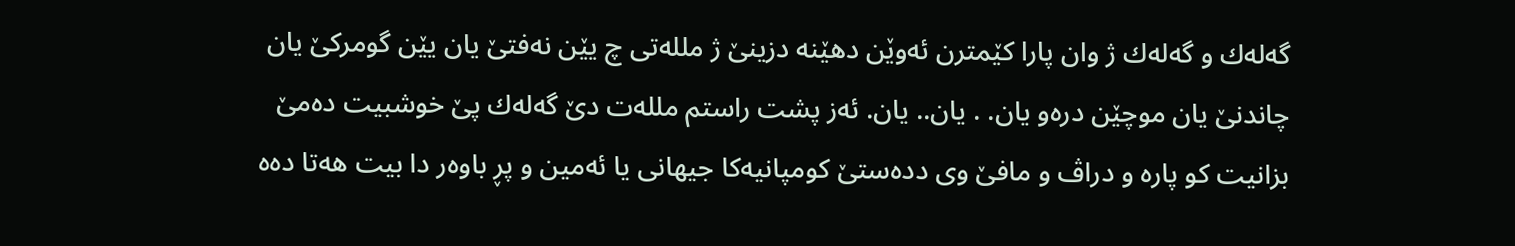گه‌له‌ك و گه‌له‌ك ژ وان پارا كێمترن ئه‌وێن دهێنه‌ دزینێ ژ ملله‌تی چ یێن نه‌فتێ یان یێن گومركێ یان چاندنێ یان موچێن دره‌و یان. . یان.. یان. ئه‌ز پشت راستم ملله‌ت دێ گه‌له‌ك پێ خوشبیت ده‌مێ بزانیت كو پاره‌ و دراڤ و مافێ وی دده‌ستێ كومپانیه‌كا جیهانی یا ئه‌مین و پڕ باوه‌ر دا بیت هه‌تا ده‌ه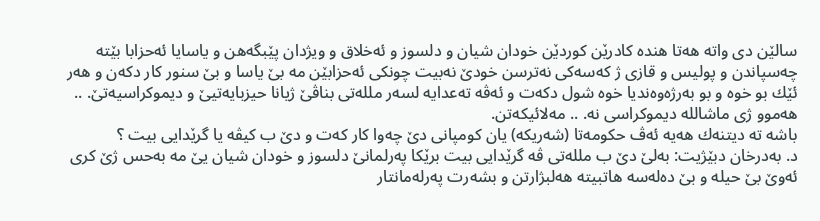سالێن دی واته‌ هه‌تا هنده‌ كادرێن كوردێن خودان شیان و دلسوز و ئه‌خلاق و ویژدان پێبگه‌هن و یاسایا ئه‌حزابا بێته‌ چه‌سپاندن و پولیس و قازی ژ كه‌سه‌كی نه‌ترسن خودێ نه‌بیت چونكی ئه‌حزابێن مه‌ بێ یاسا و بێ سنور كار دكه‌ن و هه‌ر ئێك بو خوه‌ و بو به‌رژه‌وه‌ندیا خوه‌ شول دكه‌ت و ئه‌ڤه‌ ته‌عدایه‌ لسه‌ر ملله‌تی بناڤێ ژیانا حیزبایه‌تیێ و دیموكراسیه‌تێ. .. هه‌موو ژی ماشالله‌ دیموكراسی نه‌. .. مه‌لائیكه‌تن.
باشه‌ ته‌ دیتنه‌ك هه‌یه‌ ئه‌ڤ حكومه‌تا (شه‌ریكه‌) یان كومپانی دێ چه‌وا كار كه‌ت و دێ ب كیڤه‌ یا گرێدایی بیت ؟
د. به‌درخان دبێژیت: به‌لێ دێ ب ملله‌تی ڤه‌ گرێدایی بیت برێكا په‌رلمانێ دلسوز و خودان شیان یێ مه‌ به‌حس ژێ كری ئه‌وێ بێ حیله‌ و بێ ده‌له‌سه‌ هاتبیته‌ هه‌لبژارتن و بشه‌رت په‌رله‌مانتار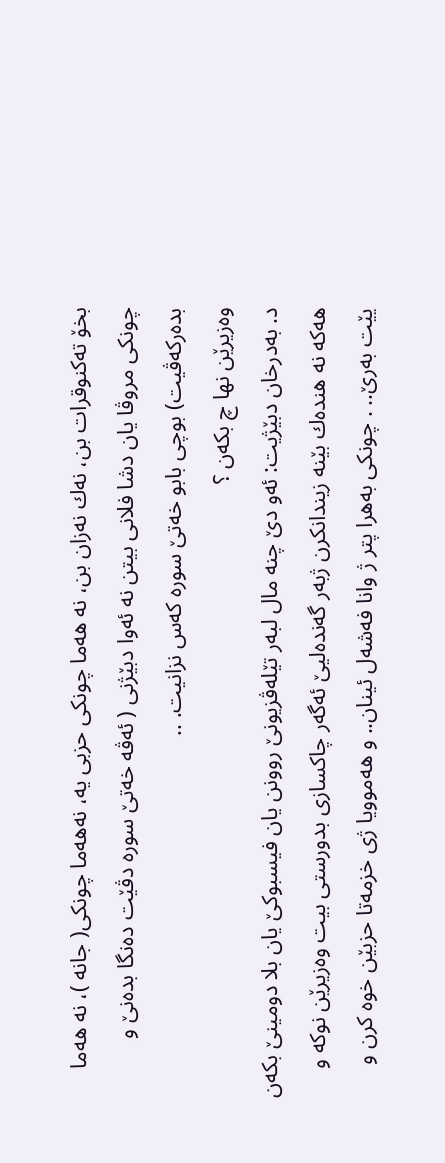بخۆ ته‌كنوقرات بن، نه‌ك نه‌زان بن، نه‌ هه‌ما چونكی حزبی یه‌، نه‌هه‌ما چونكی( جانه‌ )، نه‌ هه‌ما چونكی مروڤا یان دشا فلانی بیتن نه‌ ئه‌وا دبێژنی ( ئه‌ڤه‌ خه‌تێ سوره‌ دڤێت ده‌نگا بده‌نێ و بده‌ركه‌ڤیت) بوچی بابو خه‌تێ سوره‌ كه‌س نزانیت. ..
وه‌زیرێن نها چ بكه‌ن ؟
د. به‌درخان دبێژیت: ئه‌و دێ چنه‌ مال لبه‌ر تێله‌ڤزیونێ روونن یان فیسبوكێ یان بلا دومینێ بكه‌ن هه‌كه‌ نه‌ هنده‌ك بێنه‌ زیندانكرن ژبه‌ر گه‌نده‌لیێ ئه‌گه‌ر چاكسازی بدورستی بیت وه‌زیرێن نوكه‌ و یێت به‌رێ.. . چونكی به‌هرا پتر ژ وانا فه‌شه‌ل ئینان.. و هه‌موویا ژی خزمه‌تا حزبێن خوه‌ كرن و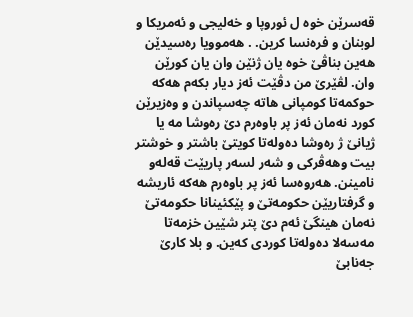قه‌سرێن خوه‌ ل ئوروپا و خه‌لیجی و ئه‌مریكا و لوبنان و فره‌نسا كرین. . هه‌موویا ره‌سیدێن هه‌ین بناڤێ خوه‌ یان ژنێن وان یان كورێن وان. لڤێرێ من دڤێت ئه‌ز دیار بكه‌م هه‌كه‌ حوكمه‌تا كومپانی هاته‌ چه‌سپاندن و وه‌زیرێن كورد نه‌مان ئه‌ز پر باوه‌رم دێ ره‌وشا مه‌ یا ژیانێ ژ ره‌وشا ده‌وله‌تا كویتێ باشتر و خوشتر بیت وهه‌ڤركی و شه‌ر لسه‌ر پاریێت قه‌له‌و نامینن. هه‌روه‌سا ئه‌ز پر باوه‌رم هه‌كه‌ ئاریشه‌ و گرفتاریێن حكومه‌تێ و پێكئینانا حكومه‌تێ نه‌مان هینگێ ئه‌م دێ پتر شێین خزمه‌تا مه‌سه‌لا ده‌وله‌تا كوردی كه‌ین. و بلا كارێ جه‌نابێ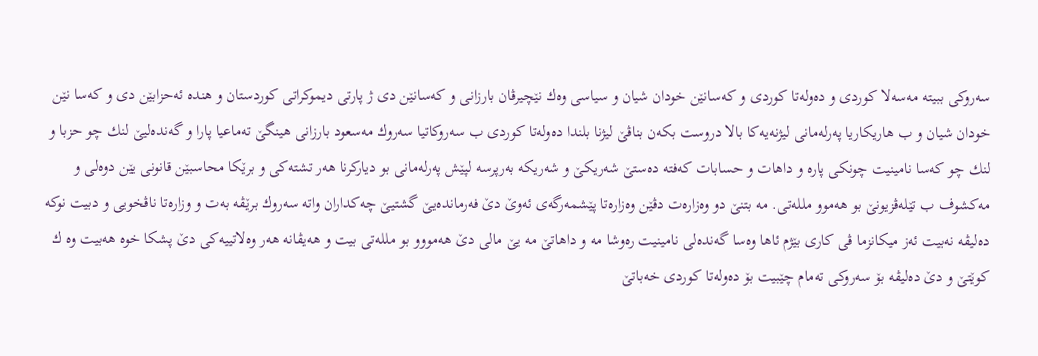سه‌روكی ببیته‌ مه‌سه‌لا كوردی و ده‌وله‌تا كوردی و كه‌سانێن خودان شیان و سیاسی وه‌ك نێچیرڤان بارزانی و كه‌سانێن دی ژ پارتی دیموكراتی كوردستان و هنده‌ ئه‌حزابێن دی و كه‌سا نێن خودان شیان و ب هاریكاریا په‌رله‌مانی لیژنه‌یه‌كا بالا دروست بكه‌ن بناڤێ لیژنا بلندا ده‌وله‌تا كوردی ب سه‌روكاتیا سه‌روك مه‌سعود بارزانی هینگێ ته‌ماعیا پارا و گه‌نده‌لیێ لنك چو حزبا و لنك چو كه‌سا نامینیت چونكی پاره‌ و داهات و حسابات كه‌فته‌ ده‌ستێ شه‌ریكێ و شه‌ریكه‌ به‌رپرسه‌ لپێش په‌رله‌مانی بو دیاركرنا هه‌ر تشته‌كی و برێكا محاسبێن قانونی یێن دوه‌لی و مه‌كشوف ب تێله‌ڤزیونێ بو هه‌موو ملله‌تی. مه‌ بتنێ دو وه‌زاره‌ت دڤێن وه‌زاره‌تا پێشمه‌رگه‌ی ئه‌وێ دێ فه‌رمانده‌یێ گشتیێ چه‌كداران واته‌ سه‌روك برێڤه‌ به‌ت و وزاره‌تا ناڤخویی و دبیت نوكه‌ ده‌لیڤه‌ نه‌بیت ئه‌ز میكانزما ڤی كاری بێژم ئاها وه‌سا گه‌نده‌لی نامینیت ره‌وشا مه‌ و داهاتێ مه‌ یێ مالی دێ هه‌مووو بو ملله‌تی بیت و هه‌یڤانه‌ هه‌ر وه‌لاتییه‌كی دێ پشكا خوه‌ هه‌بیت وه‌ ك كوێتێ و دێ ده‌لیڤه‌ بۆ سه‌روكی ته‌مام چێبیت بۆ ده‌وله‌تا كوردی خه‌باتێ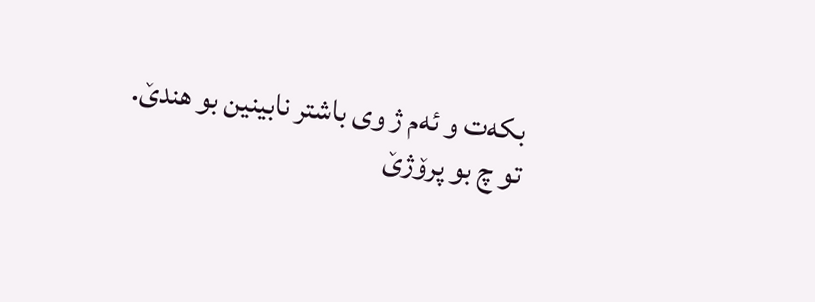بكه‌ت و ئه‌م ژ وی باشتر نابینین بو هندێ.
تو چ بو پرۆژێ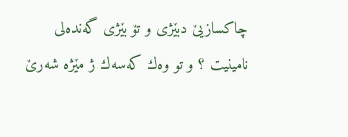چاكسازیێ دبێژی و تۆ بێژی گه‌نده‌لی نامینیت ؟ و تو وه‌ك كه‌سه‌ك ژ مێژه‌ شه‌رێ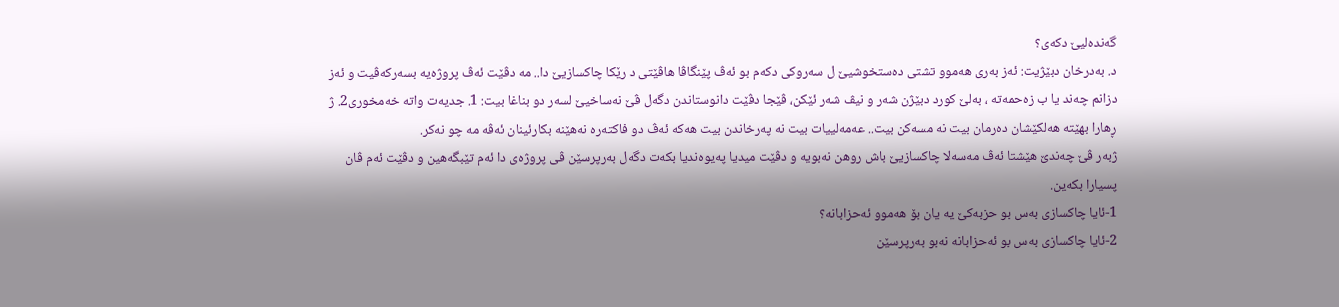گه‌نده‌لیێ دكه‌ی؟
د. به‌درخان دبێژیت: ئه‌ز به‌ری هه‌موو تشتی ده‌ستخوشیێ ل سه‌روكی دكه‌م بو ئه‌ڤ پێنگاڤا هاڤێتی د رێكا چاكسازیێ دا.. مه‌ دڤێت ئه‌ڤ پروژه‌یه‌ بسه‌ركه‌ڤیت و ئه‌ز دزانم چه‌ند یا ب زه‌حمه‌ته‌ ، به‌لێ كورد دبێژن شه‌ر و نیڤ شه‌ر ئێكن، ڤێجا دڤێت دانوستاندن دگه‌ل ڤێ نه‌ساخیێ لسه‌ر دو بناغا بیت: 1. جدیه‌ت واته‌ خه‌مخوری2. ژ ڕهارا بهێته‌ هه‌لكێشان ده‌رمان بیت نه‌ مسه‌كن بیت.. عه‌مه‌لییات بیت نه‌ په‌رخاندن بیت هه‌كه‌ ئه‌ڤ دو فاكته‌ره‌ نه‌هێنه‌ بكارئینان ئه‌ڤه‌ مه‌ چو نه‌كر.
ژبه‌ر ڤێ چه‌ندێ هێشتا ئه‌ڤ مه‌سه‌لا چاكسازیێ باش روهن نه‌بویه‌ و دڤێت میدیا په‌یوه‌ندیا بكه‌ت دگه‌ل به‌رپرسێن ڤی پروژه‌ی دا ئه‌م تێبگه‌هین و دڤێت ئه‌م ڤان پسیارا بكه‌ین.
1-ئایا چاكسازی به‌س بو حزبه‌كێ یه‌ یان بۆ هه‌موو ئه‌حزابانه‌؟
2-ئایا چاكسازی به‌س بو ئه‌حزابانه‌ نه‌بو به‌رپرسێن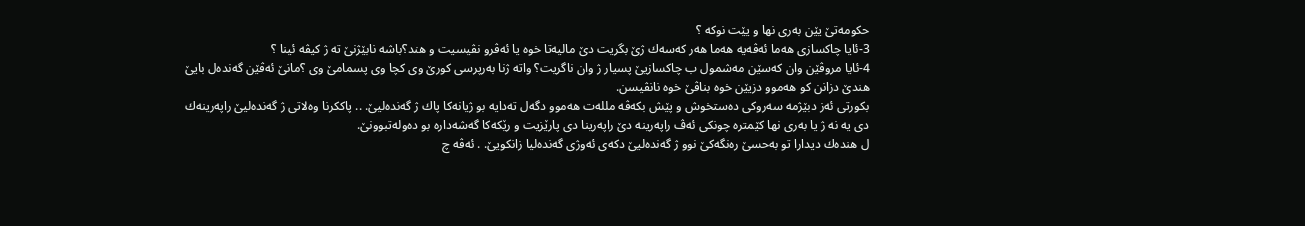حكومه‌تێ یێن به‌ری نها و یێت نوكه‌ ؟
3-ئایا چاكسازی هه‌ما ئه‌ڤه‌یه‌ هه‌ما هه‌ر كه‌سه‌ك ژێ بگریت دێ مالیه‌تا خوه‌ یا ئه‌ڤرو نڤیسیت و هند؟باشه‌ نابێژنێ ته‌ ژ كیڤه‌ ئینا ؟
4-ئایا مروڤێن وان كه‌سێن مه‌شمول ب چاكسازیێ پسیار ژ وان ناگریت؟ واته‌ ژنا به‌رپرسی كورێ وی كچا وی پسمامێ وی ؟مانێ ئه‌ڤێن گه‌نده‌ل بایێ هندێ دزانن كو هه‌موو دزیێن خوه‌ بناڤێ خوه‌ نانڤیسن.
بكورتی ئه‌ز دبێژمه‌ سه‌روكی ده‌ستخوش و پێش بكه‌ڤه‌ ملله‌ت هه‌موو دگه‌ل ته‌دایه‌ بو ژیانه‌كا پاك ژ گه‌نده‌لیێ. .. پاككرنا وه‌لاتی ژ گه‌نده‌لیێ راپه‌رینه‌ك دی یه‌ نه‌ ژ یا به‌ری نها كێمتره‌ چونكی ئه‌ڤ راپه‌رینه‌ دێ راپه‌رینا دی پارێزیت و رێكه‌كا گه‌شه‌داره‌ بو ده‌وله‌تبوونێ.
ل هنده‌ك دیدارا تو به‌حسێ ره‌نگه‌كێ نوو ژ گه‌نده‌لیێ دكه‌ی ئه‌وژی گه‌نده‌لیا زانكویێ. . ئه‌ڤه‌ چ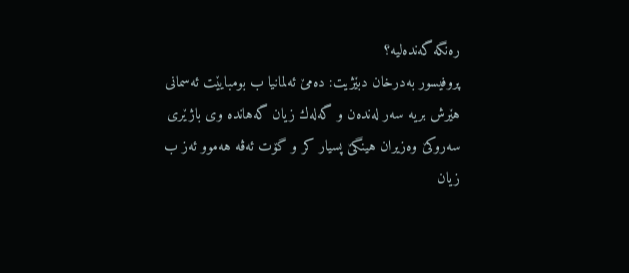ره‌نگه‌ گه‌نده‌لیه‌؟
پروفیسور به‌درخان دبێژیت: ده‌مێ ئه‌لمانیا ب بومبایێت ئه‌سمانی هێرش بریه‌ سه‌ر له‌نده‌ن و گه‌له‌ك زیان گه‌هانده‌ وی باژێری سه‌روكێ وه‌زیران هینگێ پسیار كر و گۆت ئه‌ڤه‌ هه‌موو ئه‌ز ب زیان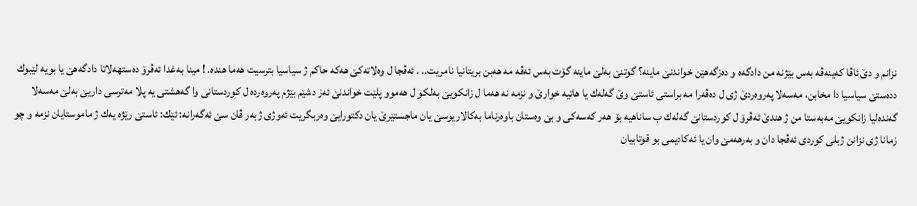نزانم و دێ ئاڤا كه‌ینه‌ڤه‌ به‌س بێژنه‌ من دادگه‌ه و ده‌زگه‌هێن خواندنێ ماینه‌؟ گوتنێ به‌لێ ماینه‌ گۆت به‌س ئه‌ڤه‌ مه‌ هه‌بن بریتانیا نامریت.. . ئه‌ڤجا ل وه‌لاته‌كێ هه‌كه‌ حاكم ژ سیاسیا بترسیت هه‌ما هنده‌. ! مینا به‌غدا ئه‌ڤرۆ ده‌ستهه‌لاتا دادگه‌هێ یا بویه‌ لێبوك دده‌ستێ سیاسیا دا مخابن، مه‌سه‌لا په‌روه‌ردێ ژی ل ده‌ڤه‌را مه‌ براستی ئاستێ وێ گه‌له‌ك یا هاتیه‌ خوارێ و نزمه‌ نه‌ هه‌ما ل زانكویێ به‌لكو ل هه‌موو پلێت خواندنێ ئه‌ز دشێم بێژم په‌روه‌رده‌ ل كوردستانی وا گه‌هشتی یه‌ پلا مه‌ترسی داریێ به‌لێ مه‌سه‌لا گه‌نده‌لیا زانكویێ مه‌به‌ستا من ژ هندێ ئه‌ڤرۆ ل كوردستانێ گه‌له‌ك ب ساناهیه‌ بۆ هه‌ر كه‌سه‌كی و بێ وه‌ستان باوه‌رناما به‌كالاریوسێ یان ماجستێرێ یان دكتورایێ وه‌ربگریت ئه‌وژی ژبه‌ر ڤان سێ ئه‌گه‌رانه‌: ئێك: ئاستێ رێژه‌ یه‌ك ژ ماموستایان نزمه‌ و چو زمانا ژی نزانن ژبلی كوردی ئه‌ڤجا دان و به‌رهه‌مێ وان یا ئه‌كادیمی بو قوتابیان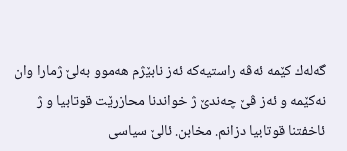گه‌له‌ك كێمه‌ ئه‌ڤه‌ راستیه‌كه‌ ئه‌ز نابێژم هه‌موو به‌لێ ژمارا وان نه‌كێمه‌ و ئه‌ز ڤێ چه‌ندێ ژ خواندنا محازرێت قوتابیا و ژ ئاخفتنا قوتابیا دزانم. مخابن. ئالێ سیاسی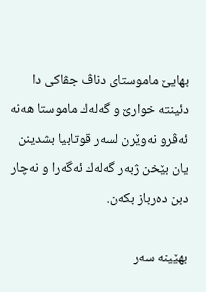بهایێ ماموستای دناڤ جڤاكی دا دئینته‌ خوارێ و گه‌له‌ك ماموستا هه‌نه‌ ئه‌ڤرو نه‌وێرن لسه‌ر قوتابیا بشدینن یان بێخن ژبه‌ر گه‌له‌ك ئه‌گه‌را و نه‌چار دبن ده‌رباز بكه‌ن.

بهێینه‌ سه‌ر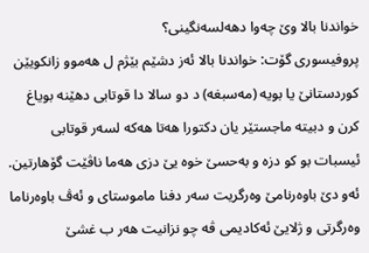خواندنا بالا وێ چه‌وا دهه‌لسه‌نگینی؟
پروفیسوری گۆت: خواندنا بالا ئه‌ز دشێم بێژم ل هه‌موو زانكویێن كوردستانێ یا بویه‌ (مه‌سبغه‌) د دو سالا دا قوتابی دهێنه‌ بویاغ كرن و دبیته‌ ماجستێر یان دكتورا هه‌تا هه‌كه‌ لسه‌ر قوتابی ئیسبات بو كو دزه‌ و به‌حسێ خوه‌ یێ دزی هه‌ما ناڤێت گۆهارتین. ئه‌و دێ باوه‌رنامێ وه‌رگریت سه‌ر دفنا ماموستای و ئه‌ڤ باوه‌رناما وه‌رگرتی و ژلایێ ئه‌كادیمی ڤه‌ چو نزانیت هه‌ر ب غشێ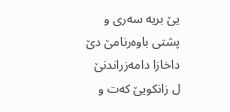یێ بریه‌ سه‌ری و پشتی باوه‌رنامێ دێ داخازا دامه‌زراندنێ ل زانكویێ كه‌ت و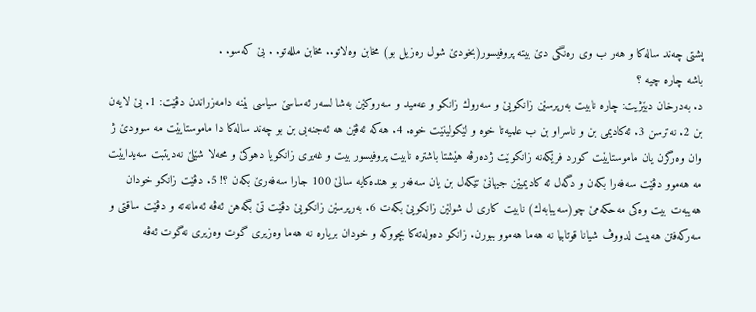پشتی چه‌ند ساله‌كا و هه‌ر ب وی ره‌نگی دێ بیته‌ پروفیسور(بخودێ شول ره‌زیل بو) مخابن وه‌لاتو.. مخابن ملله‌تو. . بێ كه‌سو. .
باشه‌ چاره‌ چیه‌ ؟
د. به‌درخان دبێژیت: چاره‌ نابیت به‌رپرسێن زانكویێ و سه‌روك زانكو و عه‌مید و سه‌روكێن به‌شا لسه‌ر ئه‌ساسێ سیاسی بێنه‌ دامه‌زراندن دڤێت: 1. بێ لایه‌ن بن 2. نه‌ترسن 3. ئه‌كادیمی بن و ناسراو بن ب علمیه‌تا خوه‌ و لێكولینێت خوه‌. 4. هه‌كه‌ ئه‌ڤێن هه‌ ئه‌جنه‌بی بن بو چه‌ند ساله‌كا دا ماموستایێت مه‌ سوودێ ژ وان وه‌رگرن یان ماموستایێت كورد فرێكه‌نه‌ زانكوێت ژده‌رڤه‌ هێشتا باشتره‌ نابیت پروفیسور بیت و غه‌یری زانكویا دهوكێ و محه‌لا شێلێ نه‌دیتبت سه‌یدایێت مه‌ هه‌موو دڤێت سه‌فه‌را بكه‌ن و دگه‌ل ئه‌ كادیمیێن جیهانێ تێكه‌ل بن یان سه‌فه‌ر بو هنده‌كایه‌ سالێ 100 جارا سه‌فه‌رێ بكه‌ن ؟! 5. دڤێت زانكو خودان هه‌یبه‌ت بیت وه‌كی مه‌حكه‌مێ چو(سه‌یبابه‌ك) نابیت كاری ل شولێن زانكویێ بكه‌ت 6. به‌رپرسێن زانكویێ دڤێت تێ بگه‌هن ئه‌ڤه‌ ئه‌مانه‌ته‌ و دڤێت ساقتی و سه‌ركه‌فتن هه‌بیت لدووڤ شیانا قوتابیا نه‌ هه‌ما هه‌موو ببورن. زانكو ده‌وله‌ته‌كا بچووكه‌ و خودان بریاره‌ نه‌ هه‌ما وه‌زیری گوت وه‌زیری نه‌گوت ئه‌ڤه‌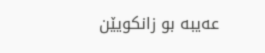عه‌یبه‌ بو زانكویێن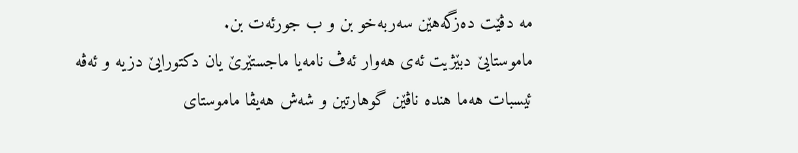مه‌ دڤێت ده‌زگه‌هێن سه‌ربه‌خو بن و ب جورئه‌ت بن.
ماموستایێ دبێژیت ئه‌ی هه‌وار ئه‌ڤ نامه‌یا ماجستێرێ یان دكتورایێ دزیه‌ و ئه‌ڤه‌ ئیسبات هه‌ما هنده‌ ناڤێن گوهارتین و شه‌ش هه‌یڤا ماموستای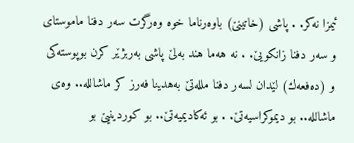ئیمزا نه‌كر. . پاشی (خاتینێ) باوه‌رناما خوه‌ وه‌رگرت سه‌ر دفنا ماموستای و سه‌ر دفنا زانكویێ. . نه‌ هه‌ما هند به‌لێ پاشی به‌ربژێر كرن بوپوسته‌كی و (ده‌فعه‌ك) لێدان لسه‌ر دفنا ملله‌تێ به‌هدینا فه‌رز كر ماشالله‌.. وه‌ی ماشالله‌.. بو دیموكراسیه‌تێ. . بو ئه‌كادیمیه‌تێ.. بو كوردینیێ بو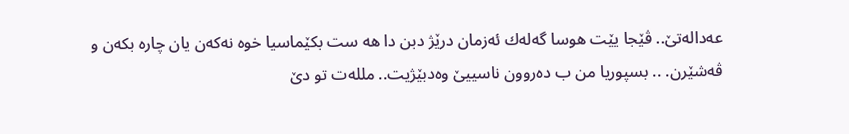عه‌داله‌تێ.. ڤێجا یێت هوسا گه‌له‌ك ئه‌زمان درێژ دبن دا هه‌ ست بكێماسیا خوه‌ نه‌كه‌ن یان چاره‌ بكه‌ن و ڤه‌شێرن. .. بسپوریا من ب ده‌روون ناسییێ وه‌دبێژیت.. ملله‌ت تو دێ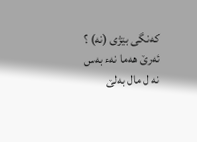كه‌نگی بێژی (نه‌) ؟ ئه‌رێ هه‌ما نه‌ء به‌س نه‌ ل مال به‌لێ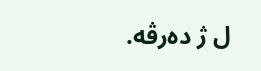ل ژ ده‌رڤه‌.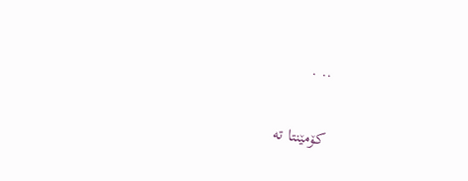.. .

کۆمێنتا تە